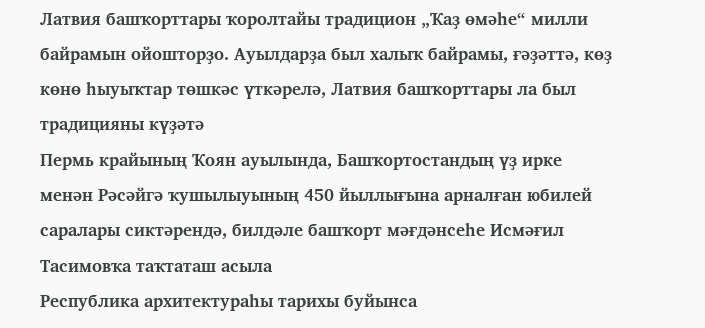Латвия башҡорттары ҡоролтайы традицион „Ҡаҙ өмәһе“ милли байрамын ойошторҙо. Ауылдарҙа был халыҡ байрамы, ғәҙәттә, көҙ көнө һыуыҡтар төшкәс үткәрелә, Латвия башҡорттары ла был традицияны күҙәтә
Пермь крайының Ҡоян ауылында, Башҡортостандың үҙ ирке менән Рәсәйгә ҡушылыуының 450 йыллығына арналған юбилей саралары сиктәрендә, билдәле башҡорт мәғдәнсеһе Исмәғил Тасимовҡа таҡтаташ асыла
Республика архитектураһы тарихы буйынса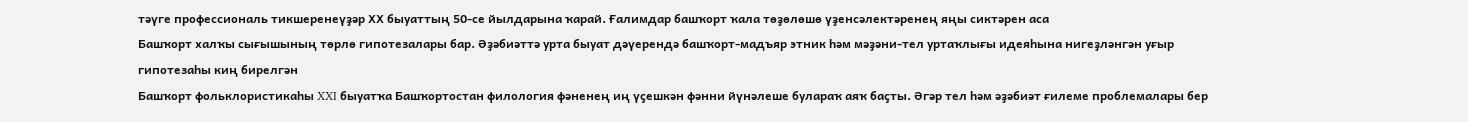тәүге профессиональ тикшеренеүҙәр ХХ быуаттың 50-се йылдарына ҡарай. Ғалимдар башҡорт ҡала төҙөлөшө үҙенсәлектәренең яңы сиктәрен аса
Башҡорт халҡы сығышының төрлө гипотезалары бар. Әҙәбиәттә урта быуат дәүерендә башҡорт-мадъяр этник һәм мәҙәни-тел уртаҡлығы идеяһына нигеҙләнгән уғыр гипотезаһы киң бирелгән
Башҡорт фольклористикаһы XXI быуатҡа Башҡортостан филология фәненең иң үҫешкән фәнни йүнәлеше булараҡ аяҡ баҫты. Әгәр тел һәм әҙәбиәт ғилеме проблемалары бер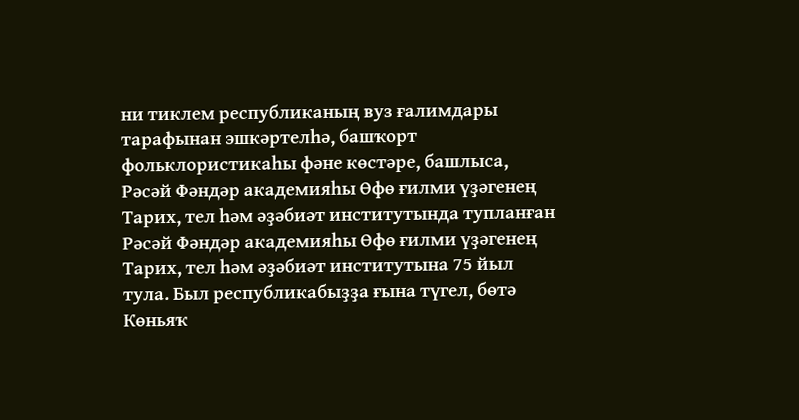ни тиклем республиканың вуз ғалимдары тарафынан эшкәртелһә, башҡорт фольклористикаһы фәне көстәре, башлыса, Рәсәй Фәндәр академияһы Өфө ғилми үҙәгенең Тарих, тел һәм әҙәбиәт институтында тупланған
Рәсәй Фәндәр академияһы Өфө ғилми үҙәгенең Тарих, тел һәм әҙәбиәт институтына 75 йыл тула. Был республикабыҙҙа ғына түгел, бөтә Көньяҡ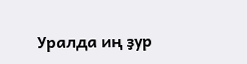Уралда иң ҙур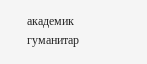академик гуманитар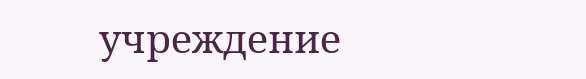учреждение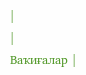|
|
Ваҡиғалар |